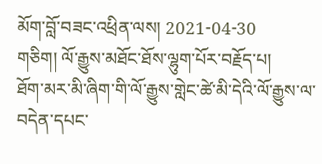མོག་བློ་བཟང་འཕྲིན་ལས། 2021-04-30
གཅིག། ལོ་རྒྱུས་མཐོང་ཐོས་ལྷུག་པོར་བརྗོད་པ།
ཐོག་མར་མི་ཞིག་གི་ལོ་རྒྱུས་གླེང་ཚེ་མི་དེའི་ལོ་རྒྱུས་ལ་བདེན་དཔང་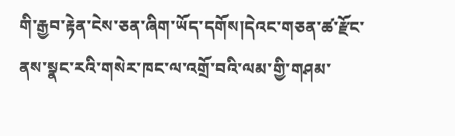གི་རྒྱབ་རྟེན་ངེས་ཅན་ཞིག་ཡོད་དགོས།དེའང་གཅན་ཚ་རྫོང་ནས་སྣང་རའི་གསེར་ཁང་ལ་འགྲོ་བའི་ལམ་གྱི་གཤམ་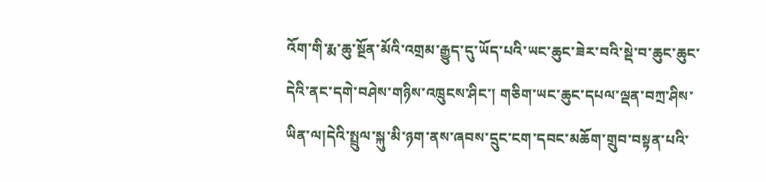འོག་གི་རྨ་ཆུ་སྔོན་མོའི་འགྲམ་རྒྱུད་དུ་ཡོད་པའི་ཡང་ཆུང་ཟེར་བའི་སྡེ་བ་ཆུང་ཆུང་དེའི་ནང་དགེ་བཤེས་གཉིས་འཁྲུངས་ཤིང་། གཅིག་ཡང་ཆུང་དཔལ་ལྡན་བཀྲ་ཤིས་ཡིན་ལ།དེའི་སྤྲུལ་སྐུ་མི་ཉག་ནས་ཞབས་དྲུང་ངག་དབང་མཆོག་གྲུབ་བསྟན་པའི་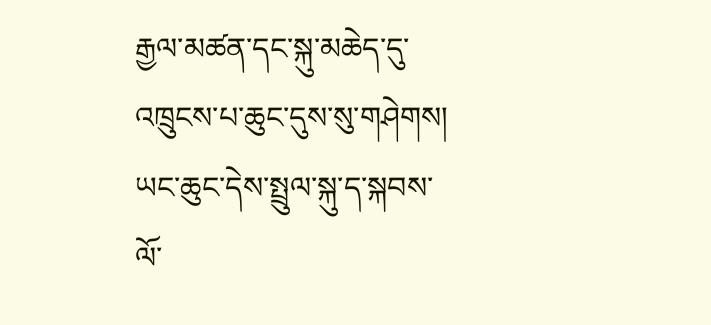རྒྱལ་མཚན་དང་སྐུ་མཆེད་དུ་འཁྲུངས་པ་ཆུང་དུས་སུ་གཤེགས། ཡང་ཆུང་དེས་སྤྲུལ་སྐུ་ད་སྐབས་ལོ་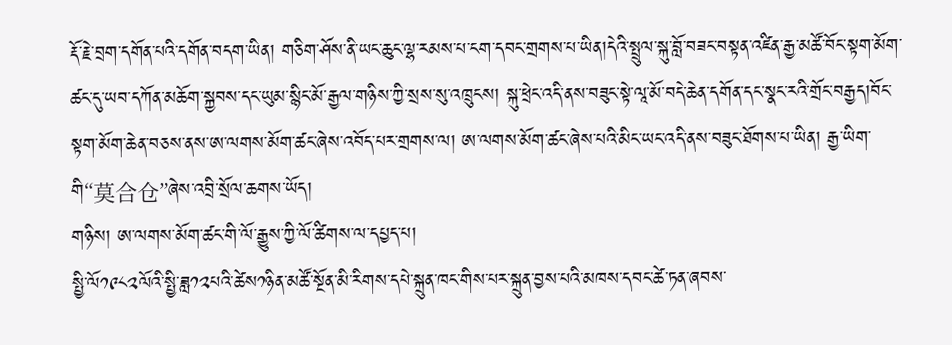རྡོ་རྗེ་བྲག་དགོན་པའི་དགོན་བདག་ཡིན། གཅིག་ཤོས་ནི་ཡང་ཆུང་ལྷ་རམས་པ་ངག་དབང་གྲགས་པ་ཡིན།དེའི་སྤྲུལ་སྐུ་བློ་བཟང་བསྟན་འཛིན་རྒྱ་མཚོ་བོང་སྟག་མོག་ཚང་དུ་ཡབ་དཀོན་མཆོག་སྐྱབས་དང་ཡུམ་སྙིང་མོ་རྒྱལ་གཉིས་ཀྱི་སྲས་སུ་འཁྲུངས། སྐུ་ཕྲེང་འདི་ནས་བཟུང་སྟེ་ལཱ་མོ་བདེ་ཆེན་དགོན་དང་སྣང་རའི་གྲོང་བརྒྱད།བོང་སྟག་མོག་ཆེན་བཅས་ནས་ཨ་ལགས་མོག་ཚང་ཞེས་འབོད་པར་གྲགས་ལ། ཨ་ལགས་མོག་ཚང་ཞེས་པའི་མིང་ཡང་འདི་ནས་བཟུང་ཐོགས་པ་ཡིན། རྒྱ་ཡིག་གི“莫合仓”ཞེས་འབྲི་སྲོལ་ཆགས་ཡོད།
གཉིས། ཨ་ལགས་མོག་ཚང་གི་ལོ་རྒྱུས་ཀྱི་ལོ་ཚིགས་ལ་དཔྱད་པ།
སྤྱི་ལོ༡༩༨༢ལོའི་སྤྱི་ཟླ༡༢པའི་ཚེས༡ཉིན་མཚོ་སྔོན་མི་རིགས་དཔེ་སྐྲུན་ཁང་གིས་པར་སྐྲུན་བྱས་པའི་མཁས་དབང་ཚེ་ཏན་ཞབས་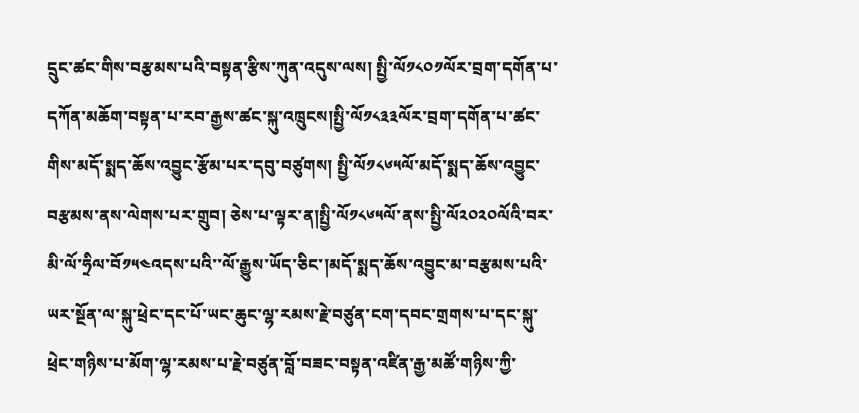དྲུང་ཚང་གིས་བརྩམས་པའི་བསྟན་རྩིས་ཀུན་འདུས་ལས། སྤྱི་ལོ༡༨༠༡ལོར་བྲག་དགོན་པ་དཀོན་མཆོག་བསྟན་པ་རབ་རྒྱས་ཚང་སྐུ་འཁྲུངས།སྤྱི་ལོ༡༨༣༣ལོར་བྲག་དགོན་པ་ཚང་གིས་མདོ་སྨད་ཆོས་འབྱུང་རྩོམ་པར་དབུ་བཙུགས། སྤྱི་ལོ༡༨༦༥ལོ་མདོ་སྨད་ཆོས་འབྱུང་བརྩམས་ནས་ལེགས་པར་གྲུབ། ཅེས་པ་ལྟར་ན།སྤྱི་ལོ༡༨༦༥ལོ་ནས་སྤྱི་ལོ༢༠༢༠ལོའི་བར་མི་ལོ་ཧྲིལ་བོ༡༥༤འདས་པའི་་ལོ་རྒྱུས་ཡོད་ཅིང་།མདོ་སྨད་ཆོས་འབྱུང་མ་བརྩམས་པའི་ཡར་སྔོན་ལ་སྐུ་ཕྲེང་དང་པོ་ཡང་ཆུང་ལྷ་རམས་རྗེ་བཙུན་ངག་དབང་གྲགས་པ་དང་སྐུ་ཕྲེང་གཉིས་པ་མོག་ལྷ་རམས་པ་རྗེ་བཙུན་བློ་བཟང་བསྟན་འཛིན་རྒྱ་མཚོ་གཉིས་ཀྱི་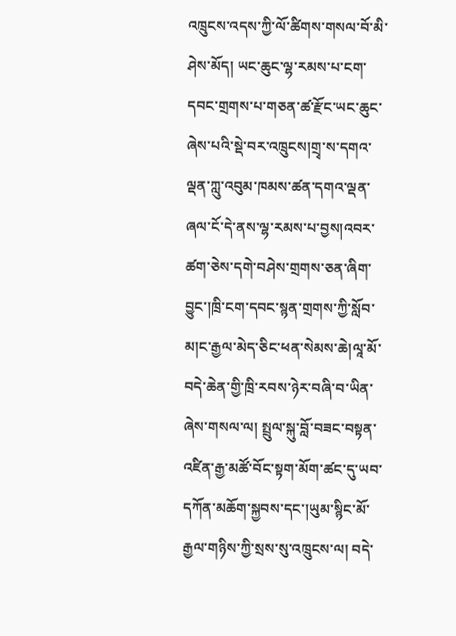འཁྲུངས་འདས་ཀྱི་ལོ་ཚིགས་གསལ་བོ་མི་ཤེས་མོད། ཡང་ཆུང་ལྷ་རམས་པ་ངག་དབང་གྲགས་པ་གཅན་ཚ་རྫོང་ཡང་ཆུང་ཞེས་པའི་སྡེ་བར་འཁྲུངས།གྲྭ་ས་དགའ་ལྡན་ཀླུ་འབུམ་ཁམས་ཚན་དགའ་ལྡན་ཞལ་ངོ་དེ་ནས་ལྷ་རམས་པ་བྱས།འབར་ཚག་ཅེས་དགེ་བཤེས་གྲགས་ཅན་ཞིག་བྱུང་།ཁྲི་ངག་དབང་སྙན་གྲགས་ཀྱི་སློབ་མ།ང་རྒྱལ་མེད་ཅིང་ཕན་སེམས་ཆེ།ལཱ་མོ་བདེ་ཆེན་གྱི་ཁྲི་རབས་ཉེར་བཞི་བ་ཡིན་ ཞེས་གསལ་ལ། སྤྲུལ་སྐུ་བློ་བཟང་བསྟན་འཛིན་རྒྱ་མཚོ་བོང་སྟག་མོག་ཚང་དུ་ཡབ་དཀོན་མཆོག་སྐྱབས་དང་།ཡུམ་སྙིང་མོ་རྒྱལ་གཉིས་ཀྱི་སྲས་སུ་འཁྲུངས་ལ། བདེ་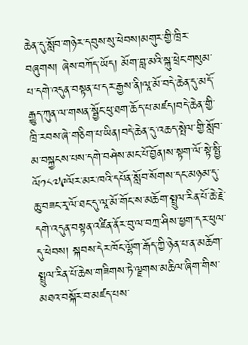ཆེན་དུ་སློབ་གཉེར་དབུས་སུ་ཕེབས།མགུར་གྱི་ཁྲིར་བཞུགས། ཞེས་བཀོད་ཡོད། མོག་བླ་མའི་སྐུ་ཕྲེང་གསུམ་པ་དགེ་འདུན་བསྟན་པ་དར་རྒྱས་ནི།ལཱ་མོ་བདེ་ཆེན་དུ་མདོ་རྒྱུད་ཀུན་ལ་གསན་སྦྱོང་ཕུ་ཐག་ཆོད་པ་མཛད།བདེ་ཆེན་གྱི་ཁྲི་རབས་ཞེ་གཅིག་པ་ཡིན།བདེ་ཆེན་དུ་འཆད་སྤེལ་གྱི་སློབ་མ་བསྐྱངས་པས་དགེ་བཤེས་མང་པོ་བྱོན།ས་སྟག་ལོ་སྟེ་སྤྱི་ལོ༡༨༧༩ལོར་མར་ཁའི་དཔོན་སློབ་སོགས་དང་མཉམ་དུ་ཆུ་བཟང་རྭ་ལོ་ཐང་དུ་ལཱ་མོ་གོང་ས་མཆོག་སྤྲུལ་རིན་པོ་ཆེ་རྗེ་དགེ་འདུན་བསྟན་འཛིན་ནོར་བུ་ལ་བཀྲ་ཤིས་ཕྱག་དར་ཕུལ་དུ་ཕེབས། སྐབས་དེར་ཁོང་ལྷོག་རྒོད་ཀྱི་ཉེན་པ་ན་མཆོག་སྤྲུལ་རིན་པོ་ཆེས་གཟིགས་ཏེ་ལྗགས་མཆིལ་ཞིག་གིས་མཐའ་བསྐོར་བ་མཛད་པས་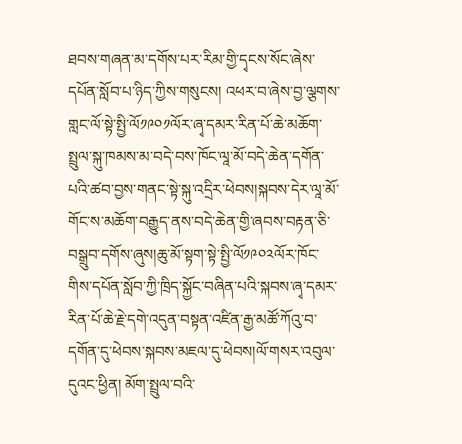ཐབས་གཞན་མ་དགོས་པར་རིམ་གྱི་དྭངས་སོང་ཞེས་དཔོན་སློབ་པ་ཉིད་ཀྱིས་གསུངས། འཕར་བ་ཞེས་བྱ་ལྕགས་གླང་ལོ་སྟེ་སྤྱི་ལོ༡༩༠༡ལོར་ཞྭ་དམར་རིན་པོ་ཆེ་མཆོག་སྤྲུལ་སྐུ་ཁམས་མ་བདེ་བས་ཁོང་ལཱ་མོ་བདེ་ཆེན་དགོན་པའི་ཚབ་བྱས་གནང་སྟེ་སྐུ་འདྲིར་ཕེབས།སྐབས་དེར་ལཱ་མོ་གོང་ས་མཆོག་བརྒྱུད་ནས་བདེ་ཆེན་གྱི་ཞབས་བརྟན་ཅི་བསྒྲུབ་དགོས་ཞུས།ཆུ་མོ་སྟག་སྟེ་སྤྱི་ལོ༡༩༠༢ལོར་ཁོང་གིས་དཔོན་སློབ་ཀྱི་ཁྲིད་སྐྱོང་བཞིན་པའི་སྐབས་ཞྭ་དམར་རིན་པོ་ཆེ་རྗེ་དགེ་འདུན་བསྟན་འཛིན་རྒྱ་མཚོ་ཀོའུ་བ་དགོན་དུ་ཕེབས་སྐབས་མཇལ་དུ་ཕེབས།ལོ་གསར་འབུལ་དུའང་ཕྱིན། མོག་སྤྲུལ་བའི་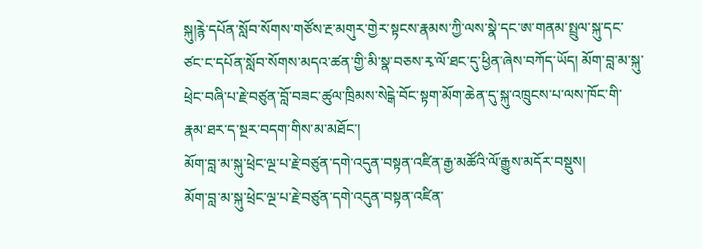སྐུ།རྙེ་དཔོན་སློབ་སོགས་གཙོས་རྔ་མགུར་གྱེར་སྟངས་རྣམས་ཀྱི་ལས་སྣེ་དང་ཨ་གནམ་སྤྲུལ་སྐུ་དང་ཙང་ང་དཔོན་སློབ་སོགས་མདའ་ཚན་གྱི་མི་སྣ་བཅས་རྭ་ལོ་ཐང་དུ་ཕྱིན་ཞེས་བཀོད་ཡོད། མོག་བླ་མ་སྐུ་ཕྲེང་བཞི་པ་རྗེ་བཙུན་བློ་བཟང་ཚུལ་ཁྲིམས་སེངྒེ་བོང་སྟག་མོག་ཆེན་དུ་སྐུ་འཁྲུངས་པ་ལས་ཁོང་གི་རྣམ་ཐར་ད་སྔར་བདག་གིས་མ་མཐོང་།
མོག་བླ་མ་སྐུ་ཕྲེང་ལྔ་པ་རྗེ་བཙུན་དགེ་འདུན་བསྟན་འཛིན་རྒྱ་མཚོའི་ལོ་རྒྱུས་མདོར་བསྡུས།
མོག་བླ་མ་སྐུ་ཕྲེང་ལྔ་པ་རྗེ་བཙུན་དགེ་འདུན་བསྟན་འཛིན་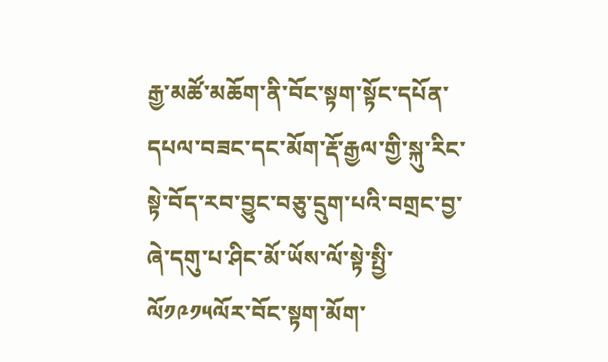རྒྱ་མཚོ་མཆོག་ནི་བོང་སྟག་སྟོང་དཔོན་དཔལ་བཟང་དང་མོག་རྡོ་རྒྱལ་གྱི་སྐུ་རིང་སྟེ་བོད་རབ་བྱུང་བཅུ་དྲུག་པའི་བགྲང་བྱ་ཞེ་དགུ་པ་ཤིང་མོ་ཡོས་ལོ་སྟེ་སྤྱི་ལོ༡༩༡༥ལོར་བོང་སྟག་མོག་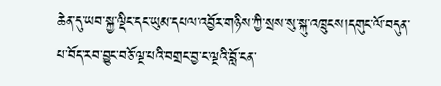ཆེན་དུ་ཡབ་སྐྱ་ལྡིང་དང་ཡུམ་དཔལ་འབྱོར་གཉིས་ཀྱི་སྲས་སུ་སྐུ་འཁྲུངས།དགུང་ལོ་བདུན་པ་བོད་རབ་བྱུང་བཅོ་ལྔ་པའི་བགྲང་བྱ་ང་ལྔའི་བློ་ངན་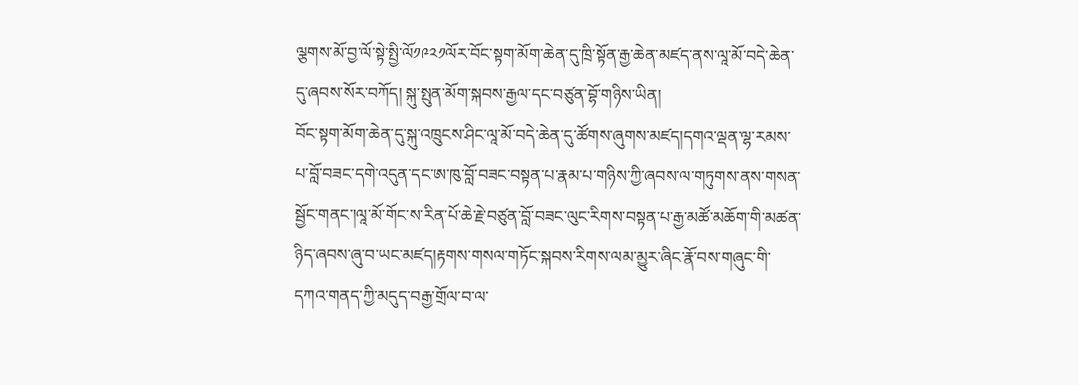ལྕགས་མོ་བྱ་ལོ་སྟེ་སྤྱི་ལོ༡༩༢༡ལོར་བོང་སྟག་མོག་ཆེན་དུ་ཁྲི་སྟོན་རྒྱ་ཆེན་མཛད་ནས་ལཱ་མོ་བདེ་ཆེན་དུ་ཞབས་སོར་བཀོད། སྐུ་སྤུན་མོག་སྐབས་རྒྱལ་དང་བཙུན་བྷོ་གཉིས་ཡིན།
བོང་སྟག་མོག་ཆེན་དུ་སྐུ་འཁྲུངས་ཤིང་ལཱ་མོ་བདེ་ཆེན་དུ་ཚོགས་ཞུགས་མཛད།དགའ་ལྡན་ལྷ་རམས་པ་བློ་བཟང་དགེ་འདུན་དང་ཨ་ཁུ་བློ་བཟང་བསྟན་པ་རྣམ་པ་གཉིས་ཀྱི་ཞབས་ལ་གཏུགས་ནས་གསན་སྦྱོང་གནང་།ལཱ་མོ་གོང་ས་རིན་པོ་ཆེ་རྗེ་བཙུན་བློ་བཟང་ལུང་རིགས་བསྟན་པ་རྒྱ་མཚོ་མཆོག་གི་མཚན་ཉིད་ཞབས་ཞུ་བ་ཡང་མཛད།རྟགས་གསལ་གཏོང་སྐབས་རིགས་ལམ་མྱུར་ཞིང་རྣོ་བས་གཞུང་གི་དཀའ་གནད་ཀྱི་མདུད་བརྒྱ་གྲོལ་བ་ལ་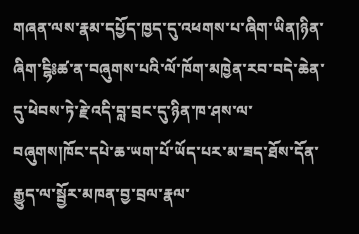གཞན་ལས་རྣམ་དཔྱོད་ཁྱད་དུ་འཕགས་པ་ཞིག་ཡིན།ཉིན་ཞིག་ངྷི༔ཚ་ན་བཞུགས་པའི་ལོ་ཁོག་མཁྱེན་རབ་བདེ་ཆེན་དུ་ཕེབས་ཏེ་རྗེ་འདི་བླ་བྲང་དུ་ཉིན་ཁ་ཤས་ལ་བཞུགས།ཁོང་དཔེ་ཆ་ཡག་པོ་ཡོད་པར་མ་ཟད་ཐོས་དོན་རྒྱུད་ལ་སྦྱོར་མཁན་བྱ་བྲལ་རྣལ་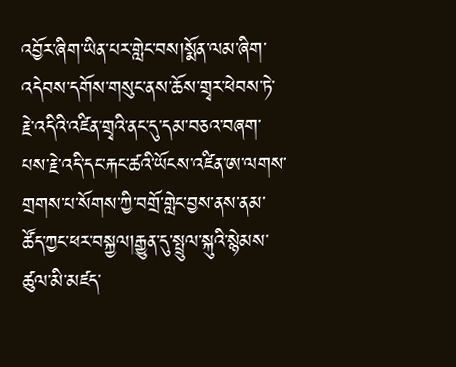འབྱོར་ཞིག་ཡིན་པར་གླེང་བས།སྨོན་ལམ་ཞིག་འདེབས་དགོས་གསུང་ནས་ཆོས་གྲྭར་ཕེབས་ཏེ་རྗེ་འདིའི་འཛིན་གྲྭའི་ནང་དུ་དམ་བཅའ་བཞག་པས་རྗེ་འདི་དང་རྐང་ཚའི་ཡོངས་འཛིན་ཨ་ལགས་གྲགས་པ་སོགས་ཀྱི་བགྲོ་གླེང་བྱས་ནས་ནམ་ཚོད་ཀྱང་ཕར་བསྐྱལ།རྒྱུན་དུ་སྤྲུལ་སྐུའི་སྙེམས་ཚུལ་མི་མཛད་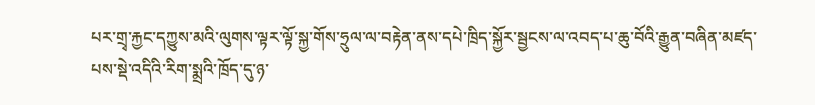པར་གྲྭ་རྐྱང་དཀྱུས་མའི་ལུགས་ལྟར་ལྟོ་སྐྱ་གོས་ཧྲུལ་ལ་བརྟེན་ནས་དཔེ་ཁྲིད་སྐྱོར་སྦྱངས་ལ་འབད་པ་ཆུ་བོའི་རྒྱུན་བཞིན་མཛད་པས་སྡེ་འདིའི་རིག་སྨྲའི་ཁྲོད་དུ་ཉ་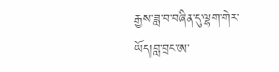རྒྱས་ཟླ་བ་བཞིན་དུ་ལྷག་གེར་ཡོད།བླ་བྲང་ཨ་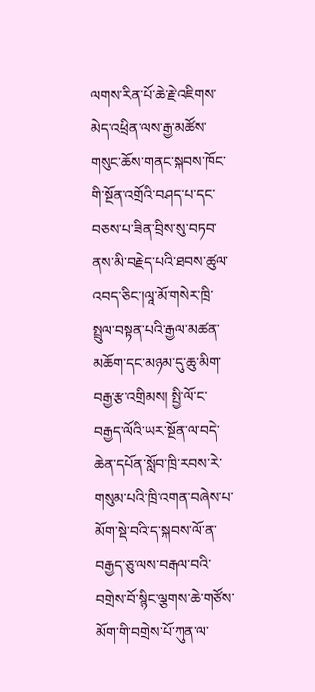ལགས་རིན་པོ་ཆེ་རྗེ་འཇིགས་མེད་འཕྲིན་ལས་རྒྱ་མཚོས་གསུང་ཆོས་གནང་སྐབས་ཁོང་གི་སྔོན་འགྲོའི་བཤད་པ་དང་བཅས་པ་ཟིན་བྲིས་སུ་བཏབ་ནས་མི་བརྗེད་པའི་ཐབས་ཚུལ་འབད་ཅིང་།ལཱ་མོ་གསེར་ཁྲི་སྤྲུལ་བསྟན་པའི་རྒྱལ་མཚན་མཆོག་དང་མཉམ་དུ་ཆུ་མིག་བརྒྱ་རྩ་འགྲིམས། སྤྱི་ལོ་ང་བརྒྱད་ལོའི་ཡར་སྔོན་ལ་བདེ་ཆེན་དཔོན་སློབ་ཁྲི་རབས་རེ་གསུམ་པའི་ཁྲི་འགན་བཞེས་པ་མོག་སྡེ་བའི་ད་སྐབས་ལོ་ན་བརྒྱད་ཅུ་ལས་བརྒལ་བའི་བགྲེས་བོ་སྙིང་ལྕགས་ཆེ་གཙོས་མོག་གི་བགྲེས་པོ་ཀུན་ལ་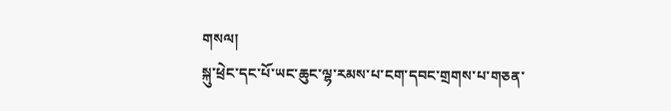གསལ།
སྐུ་ཕྲེང་དང་པོ་ཡང་ཆུང་ལྷ་རམས་པ་ངག་དབང་གྲགས་པ་གཅན་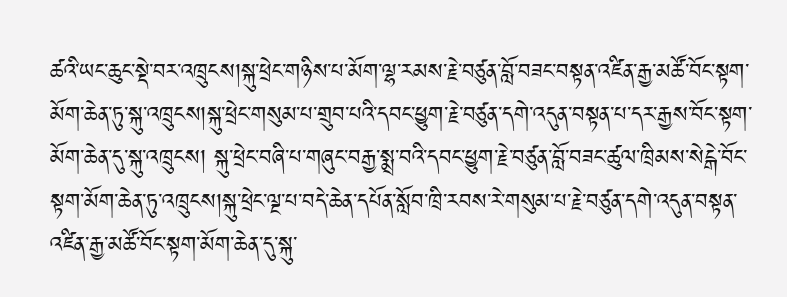ཚའི་ཡང་ཆུང་སྡེ་བར་འཁྲུངས།སྐུ་ཕྲེང་གཉིས་པ་མོག་ལྷ་རམས་རྗེ་བཙུན་བློ་བཟང་བསྟན་འཛིན་རྒྱ་མཚོ་བོང་སྟག་མོག་ཆེན་ཏུ་སྐུ་འཁྲུངས།སྐུ་ཕྲེང་གསུམ་པ་གྲུབ་པའི་དབང་ཕྱུག་རྗེ་བཙུན་དགེ་འདུན་བསྟན་པ་དར་རྒྱས་བོང་སྟག་མོག་ཆེན་དུ་སྐུ་འཁྲུངས། སྐུ་ཕྲེང་བཞི་པ་གཞུང་བརྒྱ་སྨྲ་བའི་དབང་ཕྱུག་རྗེ་བཙུན་བློ་བཟང་ཚུལ་ཁྲིམས་སེངྒེ་བོང་སྟག་མོག་ཆེན་ཏུ་འཁྲུངས།སྐུ་ཕྲེང་ལྔ་པ་བདེ་ཆེན་དཔོན་སློབ་ཁྲི་རབས་རེ་གསུམ་པ་རྗེ་བཙུན་དགེ་འདུན་བསྟན་འཛིན་རྒྱ་མཚོ་བོང་སྟག་མོག་ཆེན་དུ་སྐུ་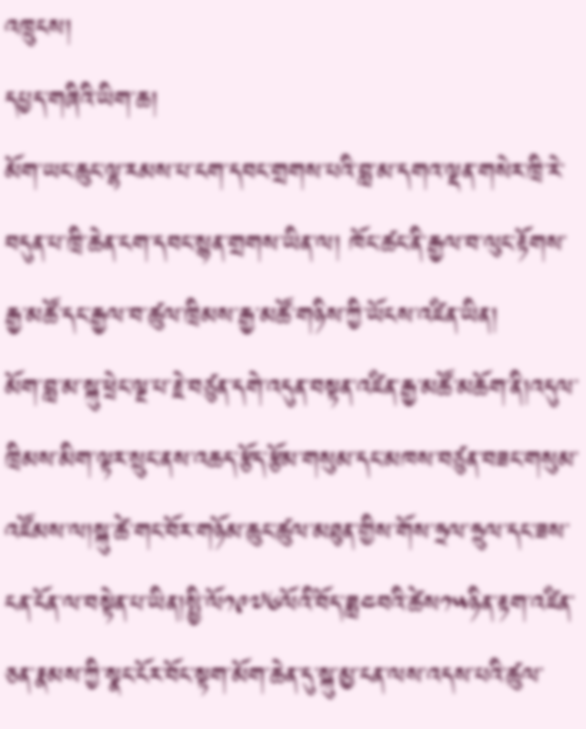འཁྲུངས།
དཔྱད་གཞིའི་ཡིག་ཆ།
མོག་ཡང་ཆུང་ལྷ་རམས་པ་ངག་དབང་གྲགས་པའི་བླ་མ་དགའ་ལྡན་གསེར་ཁྲི་རེ་བདུན་པ་ཁྲི་ཆེན་ངག་དབང་སྙན་གྲགས་ཡིན་ལ། ཁོང་ཚང་ནི་རྒྱལ་བ་ལུང་རྟོགས་རྒྱ་མཚོ་དང་རྒྱལ་བ་ཚུལ་ཁྲིམས་རྒྱ་མཚོ་གཉིས་ཀྱི་ཡོངས་འཛིན་ཡིན།
མོག་བླ་མ་སྐུ་ཕྲེང་ལྔ་པ་རྗེ་བཙུན་དགེ་འདུན་བསྟན་འཛིན་རྒྱ་མཚོ་མཆོག་ནི།འདུལ་ཁྲིམས་མིག་ལྟར་སྲུང་ནས་འཆད་རྩོད་རྩོམ་གསུམ་དང་མཁས་བཙུན་བཟང་གསུམ་འཛོམས་ལ།སྐུ་ཚེ་གང་བོར་གཉོམ་ཆུང་ཚུལ་མཐུན་གྱིས་གོས་ཧྲལ་ཧྲུལ་དང་ཟས་ངན་ངོན་ལ་བསྟེན་པ་ཡིན།སྤྱི་ལོ༡༩༧༦ལོའི་བོད་ཟླ༤བའི་ཚེས༡༥ཉིན་རྟག་འཛིན་ཅན་རྣམས་ཀྱི་སྣང་ངོར་བོང་སྟག་མོག་ཆེན་དུ་སྐུ་མྱ་ངན་ལས་འདས་པའི་ཚུལ་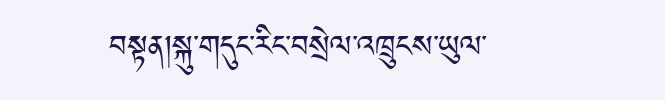བསྟན།སྐུ་གདུང་རིང་བསྲེལ་འཁྲུངས་ཡུལ་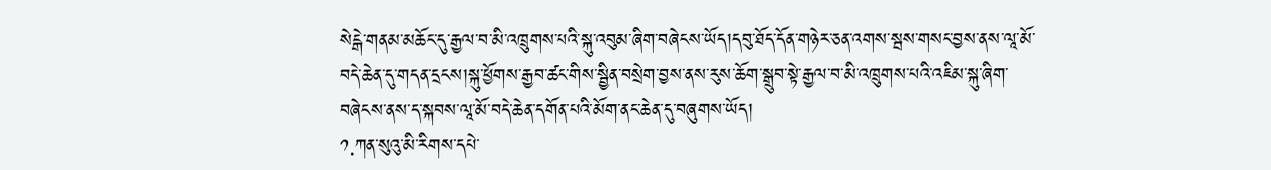སེངྒེ་གནམ་མཆོང་དུ་རྒྱལ་བ་མི་འཁྲུགས་པའི་སྐུ་འབུམ་ཞིག་བཞེངས་ཡོད།དབུ་ཐོད་དོན་གཉེར་ཅན་འགས་སྦས་གསང་བྱས་ནས་ལཱ་མོ་བདེ་ཆེན་དུ་གདན་དྲངས།སྐུ་ཕྱོགས་རྒྱབ་ཚང་གིས་སྦྱིན་བསྲེག་བྱས་ནས་རུས་ཆོག་སྒྲུབ་སྟེ་རྒྱལ་བ་མི་འཁྲུགས་པའི་འཇིམ་སྐུ་ཞིག་བཞེངས་ནས་ད་སྐབས་ལཱ་མོ་བདེ་ཆེན་དགོན་པའི་མོག་ནང་ཆེན་དུ་བཞུགས་ཡོད།
༡.ཀན་སུའུ་མི་རིགས་དཔེ་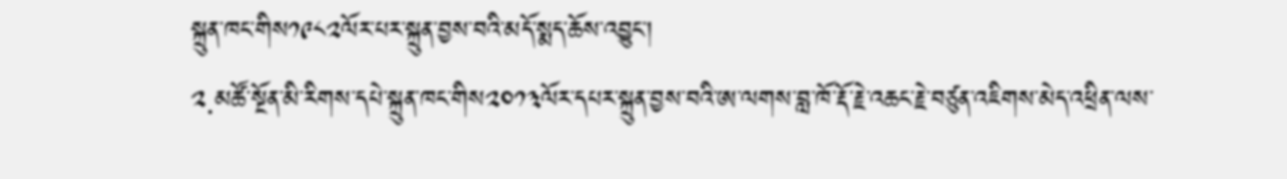སྐྲུན་ཁང་གིས༡༩༨༢ལོར་པར་སྐྲུན་བྱས་བའི་མདོ་སྨད་ཆོས་འབྱུང་།
༢.མཚོ་སྔོན་མི་རིགས་དཔེ་སྐྲུན་ཁང་གིས༢༠༡༣ལོར་དཔར་སྐྲུན་བྱས་བའི་ཨ་ལགས་བླ་ཁོ་རྡོ་རྗེ་འཆང་རྗེ་བཙུན་འཇིགས་མེད་འཕྲིན་ལས་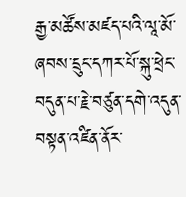རྒྱ་མཚོས་མཛད་པའི་ལཱ་མོ་ཞབས་དྲུང་དཀར་པོ་སྐུ་ཕྲེང་བདུན་པ་རྗེ་བཙུན་དགེ་འདུན་བསྟན་འཛིན་ནོར་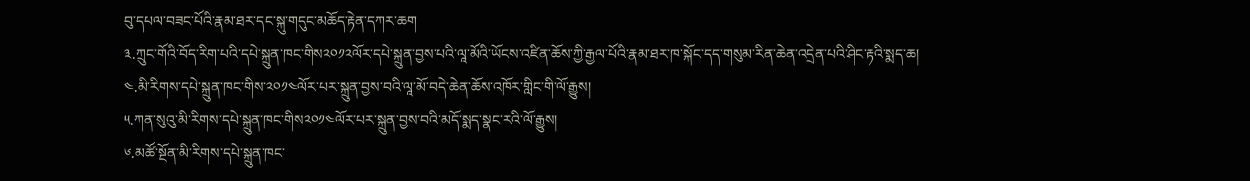བུ་དཔལ་བཟང་པོའི་རྣམ་ཐར་དང་སྐུ་གདུང་མཆོད་རྟེན་དཀར་ཆག
༣.ཀྲུང་གོའི་བོད་རིག་པའི་དཔེ་སྐྲུན་ཁང་གིས༢༠༡༢ལོར་དཔེ་སྐྲུན་བྱས་པའི་ལཱ་མོའི་ཡོངས་འཛིན་ཆོས་ཀྱི་རྒྱལ་པོའི་རྣམ་ཐར་ཁ་སྐོང་དད་གསུམ་རིན་ཆེན་འདྲེན་པའི་ཤིང་རྟའི་སྨད་ཆ།
༤.མི་རིགས་དཔེ་སྐྲུན་ཁང་གིས་༢༠༡༤ལོར་པར་སྐྲུན་བྱས་བའི་ལཱ་མོ་བདེ་ཆེན་ཆོས་འཁོར་གླིང་གི་ལོ་རྒྱུས།
༥.ཀན་སུའུ་མི་རིགས་དཔེ་སྐྲུན་ཁང་གིས༢༠༡༤ལོར་པར་སྐྲུན་བྱས་བའི་མདོ་སྨད་སྣང་རའི་ལོ་རྒྱུས།
༦.མཚོ་སྔོན་མི་རིགས་དཔེ་སྐྲུན་ཁང་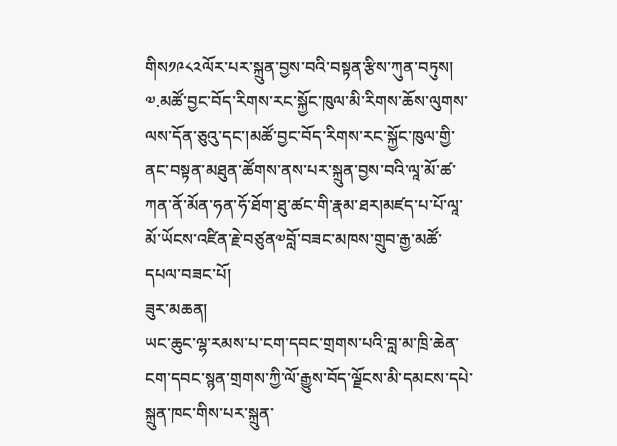གིས༡༩༨༢ལོར་པར་སྐྲུན་བྱས་བའི་བསྟན་རྩིས་ཀུན་བཏུས།
༧.མཚོ་བྱང་བོད་རིགས་རང་སྐྱོང་ཁུལ་མི་རིགས་ཆོས་ལུགས་ལས་དོན་ཅུའུ་དང་།མཚོ་བྱང་བོད་རིགས་རང་སྐྱོང་ཁུལ་གྱི་ནང་བསྟན་མཐུན་ཚོགས་ནས་པར་སྐྲུན་བྱས་བའི་ལཱ་མོ་ཚ་ཀན་ནོ་མོན་ཧན་ཧོ་ཐོག་ཐུ་ཚང་གི་རྣམ་ཐར།མཛད་པ་པོ་ལཱ་མོ་ཡོངས་འཛིན་རྗེ་བཙུན༧བློ་བཟང་མཁས་གྲུབ་རྒྱ་མཚོ་དཔལ་བཟང་པོ།
ཟུར་མཆན།
ཡང་ཆུང་ལྷ་རམས་པ་ངག་དབང་གྲགས་པའི་བླ་མ་ཁྲི་ཆེན་ངག་དབང་སྙན་གྲགས་ཀྱི་ལོ་རྒྱུས་བོད་ལྗོངས་མི་དམངས་དཔེ་སྐྲུན་ཁང་གིས་པར་སྐྲུན་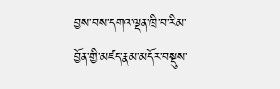བྱས་བས་དགའ་ལྡན་ཁྲི་བ་རིམ་བྱོན་གྱི་མཛད་རྣམ་མདོར་བསྡུས་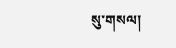སུ་གསལ།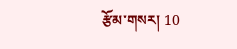རྩོམ་གསར། 10